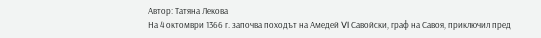Автор: Татяна Лекова
На 4 октомври 1366 г. започва походът на Амедей VI Савойски, граф на Савоя, приключил пред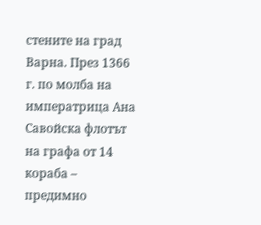стените на град Варна. През 1366 г. по молба на императрица Ана Савойска флотът на графа от 14 кораба – предимно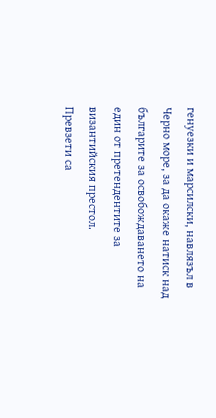генуезки и марсилски, навлязъл в Черно море, за да окаже натиск над българите за освобождаването на един от претендентите за византийския престол.
Превзети са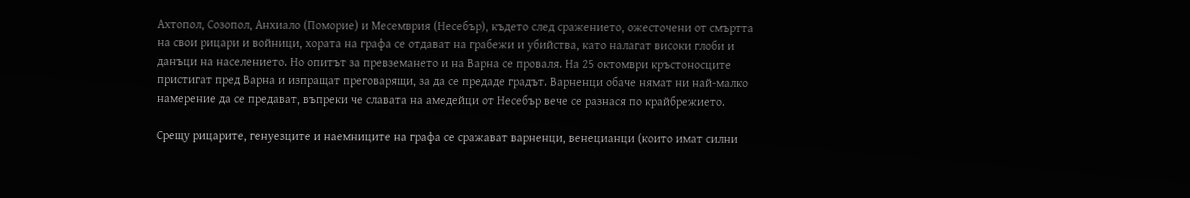Ахтопол, Созопол, Анхиало (Поморие) и Месемврия (Несебър), където след сражението, ожесточени от смъртта на свои рицари и войници, хората на графа се отдават на грабежи и убийства, като налагат високи глоби и данъци на населението. Но опитът за превземането и на Варна се проваля. На 25 октомври кръстоносците пристигат пред Варна и изпращат преговарящи, за да се предаде градът. Варненци обаче нямат ни най-малко намерение да се предават, въпреки че славата на амедейци от Несебър вече се разнася по крайбрежието.

Срещу рицарите, генуезците и наемниците на графа се сражават варненци, венецианци (които имат силни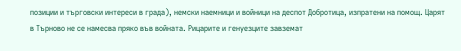позиции и търговски интереси в града), немски наемници и войници на деспот Добротица, изпратени на помощ. Царят в Търново не се намесва пряко във войната. Рицарите и генуезците завземат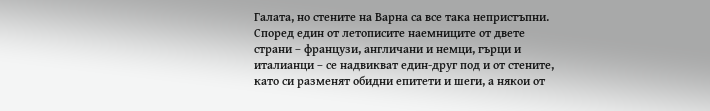Галата, но стените на Варна са все така непристъпни. Според един от летописите наемниците от двете страни – французи, англичани и немци, гърци и италианци – се надвикват един-друг под и от стените, като си разменят обидни епитети и шеги, а някои от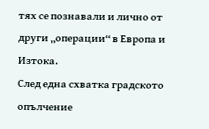тях се познавали и лично от други „операции“ в Европа и Изтока.
След една схватка градското опълчение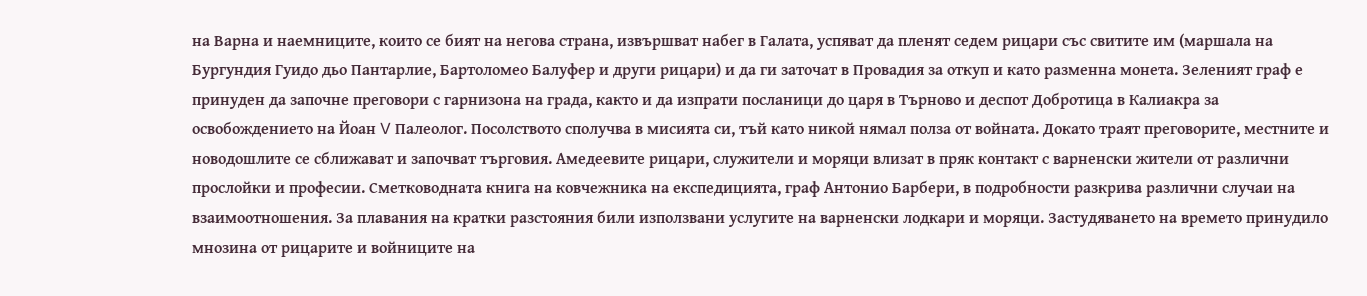на Варна и наемниците, които се бият на негова страна, извършват набег в Галата, успяват да пленят седем рицари със свитите им (маршала на Бургундия Гуидо дьо Пантарлие, Бартоломео Балуфер и други рицари) и да ги заточат в Провадия за откуп и като разменна монета. Зеленият граф е принуден да започне преговори с гарнизона на града, както и да изпрати посланици до царя в Търново и деспот Добротица в Калиакра за освобождението на Йоан V Палеолог. Посолството сполучва в мисията си, тъй като никой нямал полза от войната. Докато траят преговорите, местните и новодошлите се сближават и започват търговия. Амедеевите рицари, служители и моряци влизат в пряк контакт с варненски жители от различни прослойки и професии. Сметководната книга на ковчежника на експедицията, граф Антонио Барбери, в подробности разкрива различни случаи на взаимоотношения. За плавания на кратки разстояния били използвани услугите на варненски лодкари и моряци. Застудяването на времето принудило мнозина от рицарите и войниците на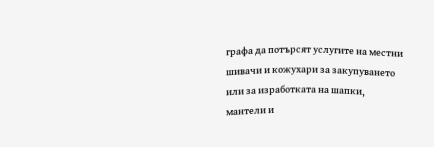графа да потърсят услугите на местни шивачи и кожухари за закупуването или за изработката на шапки, мантели и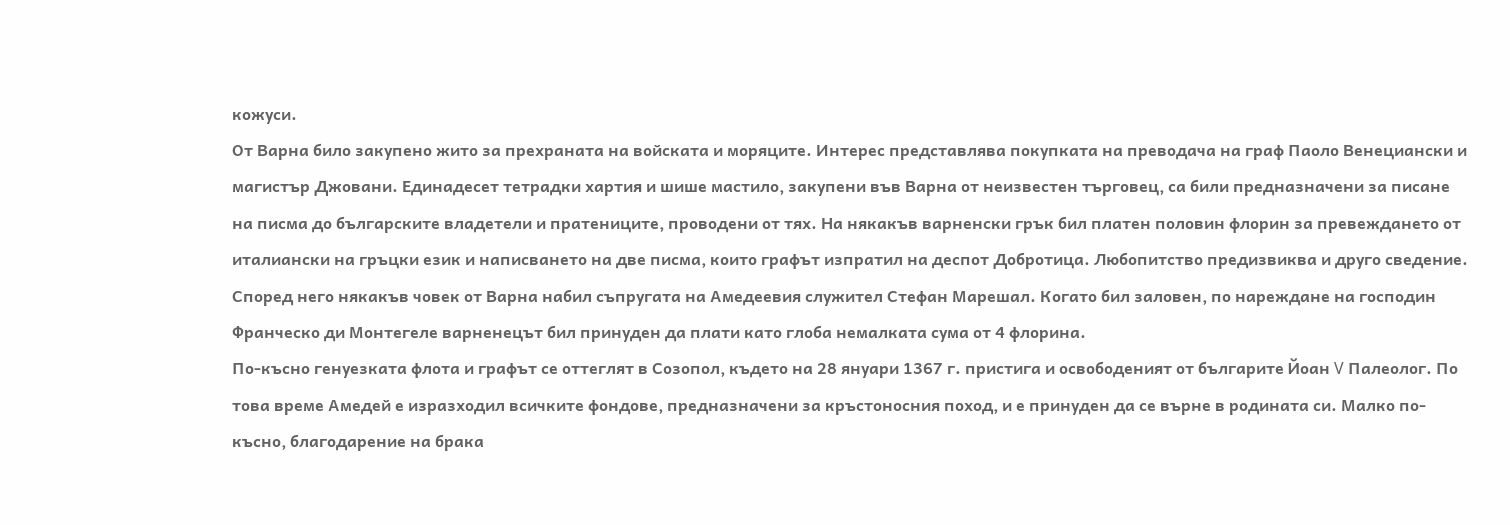кожуси.
От Варна било закупено жито за прехраната на войската и моряците. Интерес представлява покупката на преводача на граф Паоло Венециански и магистър Джовани. Единадесет тетрадки хартия и шише мастило, закупени във Варна от неизвестен търговец, са били предназначени за писане на писма до българските владетели и пратениците, проводени от тях. На някакъв варненски грък бил платен половин флорин за превеждането от италиански на гръцки език и написването на две писма, които графът изпратил на деспот Добротица. Любопитство предизвиква и друго сведение. Според него някакъв човек от Варна набил съпругата на Амедеевия служител Стефан Марешал. Когато бил заловен, по нареждане на господин Франческо ди Монтегеле варненецът бил принуден да плати като глоба немалката сума от 4 флорина.
По-късно генуезката флота и графът се оттеглят в Созопол, където на 28 януари 1367 г. пристига и освободеният от българите Йоан V Палеолог. По това време Амедей е изразходил всичките фондове, предназначени за кръстоносния поход, и е принуден да се върне в родината си. Малко по-късно, благодарение на брака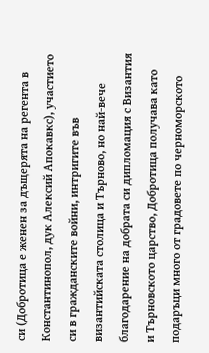си (Добротица е женен за дъщерята на регента в Константинопол, дук Алексий Апокавкс), участието си в гражданските войни, интригите във византийската столица и Търново, но най-вече благодарение на добрата си дипломация с Византия и Търновското царство, Добротица получава като подаръци много от градовете по черноморското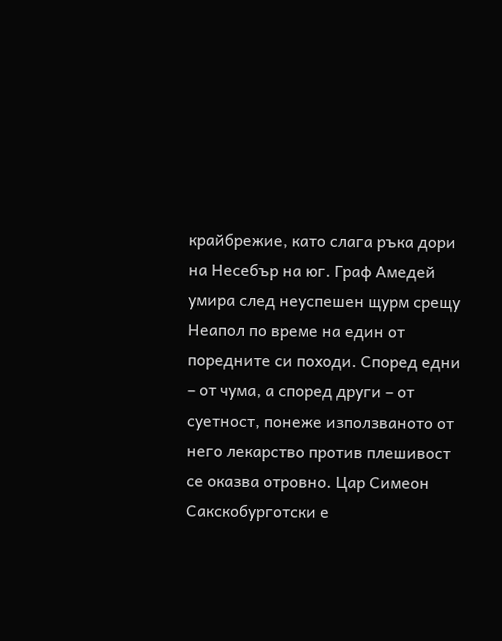крайбрежие, като слага ръка дори на Несебър на юг. Граф Амедей умира след неуспешен щурм срещу Неапол по време на един от поредните си походи. Според едни – от чума, а според други – от суетност, понеже използваното от него лекарство против плешивост се оказва отровно. Цар Симеон Сакскобурготски е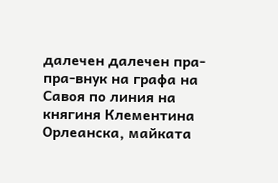далечен далечен пра-пра-внук на графa на Савоя по линия на княгиня Клементина Орлеанска, майката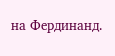на Фердинанд.